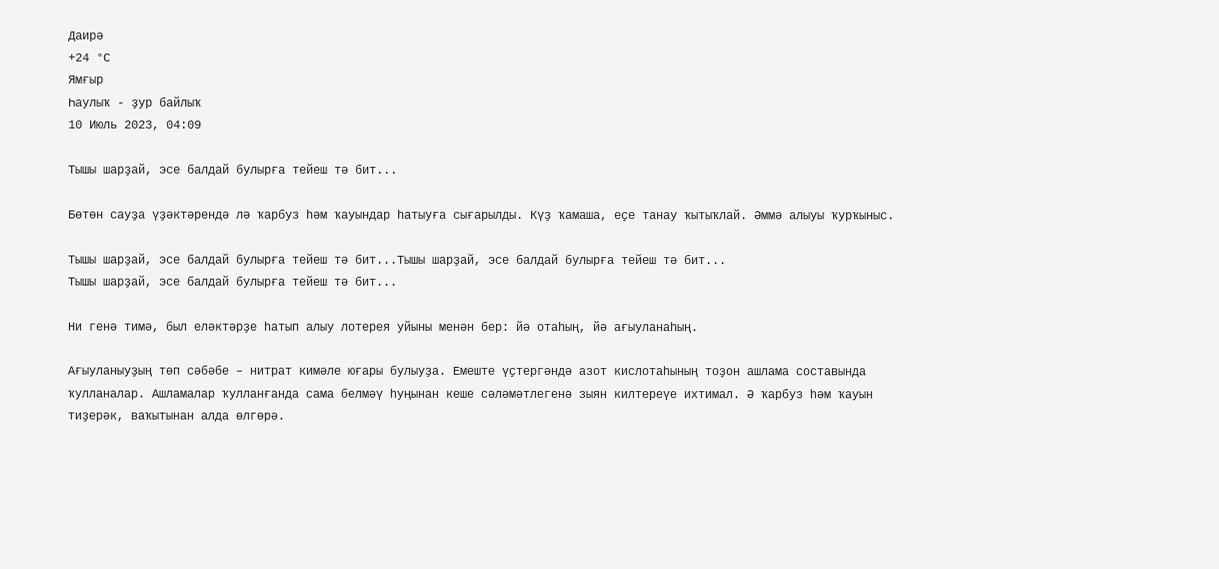Даирә
+24 °С
Ямғыр
Һаулыҡ - ҙур байлыҡ
10 Июль 2023, 04:09

Тышы шарҙай, эсе балдай булырға тейеш тә бит...

Бөтөн сауҙа үҙәктәрендә лә ҡарбуз һәм ҡауындар һатыуға сығарылды. Күҙ ҡамаша, еҫе танау ҡытыҡлай. Әммә алыуы ҡурҡыныс.

Тышы шарҙай, эсе балдай булырға тейеш тә бит...Тышы шарҙай, эсе балдай булырға тейеш тә бит...
Тышы шарҙай, эсе балдай булырға тейеш тә бит...

Ни генә тимә, был еләктәрҙе һатып алыу лотерея уйыны менән бер: йә отаһың, йә ағыуланаһың.

Ағыуланыуҙың төп сәбәбе – нитрат кимәле юғары булыуҙа. Емеште үҫтергәндә азот кислотаһының тоҙон ашлама составында ҡулланалар. Ашламалар ҡулланғанда сама белмәү һуңынан кеше сәләмәтлегенә зыян килтереүе ихтимал. Ә ҡарбуз һәм ҡауын тиҙерәк, ваҡытынан алда өлгөрә.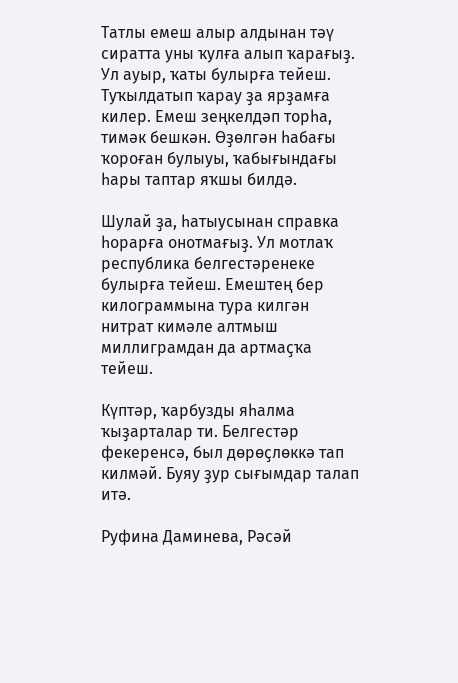Татлы емеш алыр алдынан тәү сиратта уны ҡулға алып ҡарағыҙ. Ул ауыр, ҡаты булырға тейеш. Туҡылдатып ҡарау ҙа ярҙамға килер. Емеш зеңкелдәп торһа, тимәк бешкән. Өҙөлгән һабағы ҡороған булыуы, ҡабығындағы һары таптар яҡшы билдә.

Шулай ҙа, һатыусынан справка һорарға онотмағыҙ. Ул мотлаҡ республика белгестәренеке булырға тейеш. Емештең бер килограммына тура килгән нитрат кимәле алтмыш миллиграмдан да артмаҫҡа тейеш.

Күптәр, ҡарбузды яһалма ҡыҙарталар ти. Белгестәр фекеренсә, был дөрөҫлөккә тап килмәй. Буяу ҙур сығымдар талап итә.

Руфина Даминева, Рәсәй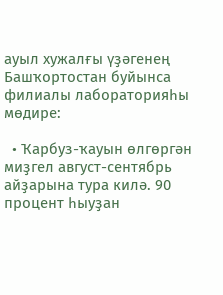ауыл хужалғы үҙәгенең Башҡортостан буйынса филиалы лабораторияһы мөдире:

  • Ҡарбуз-ҡауын өлгөргән миҙгел август-сентябрь айҙарына тура килә. 90 процент һыуҙан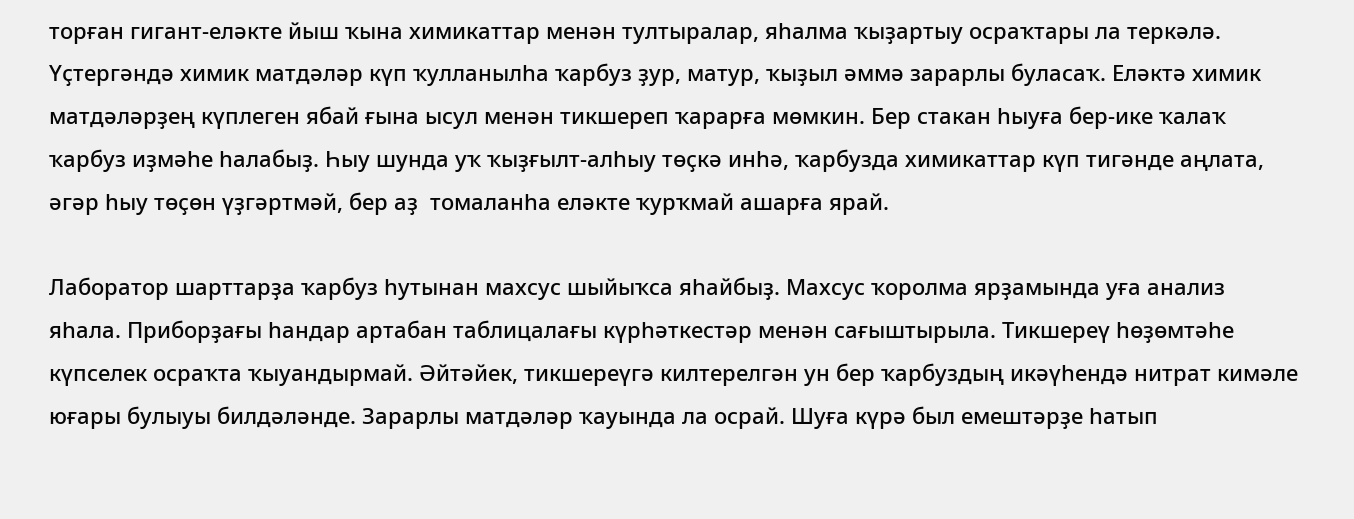торған гигант-еләкте йыш ҡына химикаттар менән тултыралар, яһалма ҡыҙартыу осраҡтары ла теркәлә. Үҫтергәндә химик матдәләр күп ҡулланылһа ҡарбуз ҙур, матур, ҡыҙыл әммә зарарлы буласаҡ. Еләктә химик матдәләрҙең күплеген ябай ғына ысул менән тикшереп ҡарарға мөмкин. Бер стакан һыуға бер-ике ҡалаҡ ҡарбуз иҙмәһе һалабыҙ. Һыу шунда уҡ ҡыҙғылт-алһыу төҫкә инһә, ҡарбузда химикаттар күп тигәнде аңлата, әгәр һыу төҫөн үҙгәртмәй, бер аҙ  томаланһа еләкте ҡурҡмай ашарға ярай.

Лаборатор шарттарҙа ҡарбуз һутынан махсус шыйыҡса яһайбыҙ. Махсус ҡоролма ярҙамында уға анализ яһала. Приборҙағы һандар артабан таблицалағы күрһәткестәр менән сағыштырыла. Тикшереү һөҙөмтәһе күпселек осраҡта ҡыуандырмай. Әйтәйек, тикшереүгә килтерелгән ун бер ҡарбуздың икәүһендә нитрат кимәле юғары булыуы билдәләнде. Зарарлы матдәләр ҡауында ла осрай. Шуға күрә был емештәрҙе һатып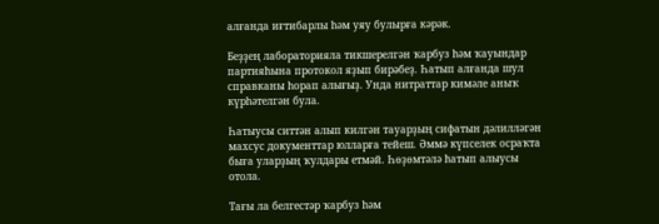алғанда иғтибарлы һәм уяу булырға кәрәк.

Беҙҙең лабораторияла тикшерелгән ҡарбуз һәм ҡауындар партияһына протокол яҙып бирәбеҙ. Һатып алғанда шул справканы һорап алығыҙ. Унда нитраттар кимәле аныҡ күрһәтелгән була.

Һатыусы ситтән алып килгән тауарҙың сифатын дәлилләгән махсус документтар юлларға тейеш. Әммә күпселек осраҡта быға уларҙың ҡулдары етмәй. Һөҙөмтәлә һатып алыусы отола.

Тағы ла белгестәр ҡарбуз һәм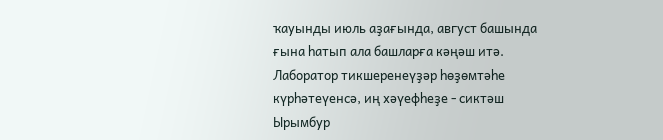ҡауынды июль аҙағында, август башында ғына һатып ала башларға кәңәш итә. Лаборатор тикшеренеүҙәр һөҙөмтәһе күрһәтеүенсә, иң хәүефһеҙе - сиктәш Ырымбур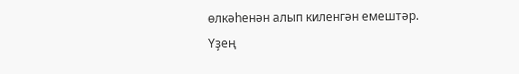өлкәһенән алып киленгән емештәр.
Үҙең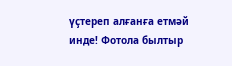үҫтереп алғанға етмәй инде! Фотола былтыр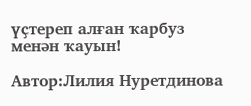үҫтереп алған ҡарбуз менән ҡауын!

Автор:Лилия Нуретдинова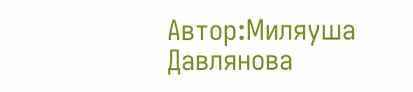Автор:Миляуша Давлянова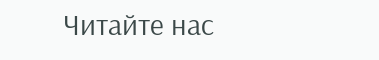Читайте нас